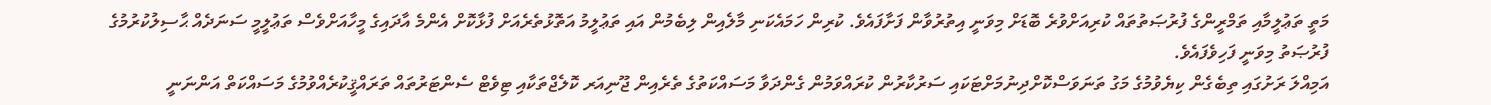މަތީ ތަޢުލީމާއި ތަމްރީންގެ ފުރުޞަތުތައް ކުރިއަށްވުރެ ބޮޑަށް މިވަނީ އިތުރުވާން ފަށާފައެވެ. ކުރިން ހަމައެކަނި މާލެއިން ލިބެމުން އައި ތަޢުލީމު އަތޮޅުތެރެއަށް ފުޅާކޮށް އެންމެ އާދައިގެ މީހާއަށްވެސް ތަޢުލީމީ ސަނަދެއް ޙާސިލުކުރުމުގެ ފުރުޞަތު މިވަނީ ފަހިވެފައެވެ.
އަމިއްލަ ރަށުގައި ތިބެގެން ކިޔެވުމުގެ މަގު ތަނަވަސްކޮށްދިނުމަށްޓަކައި ސަރުކާރުން ކުރައްވަމުން ގެންދަވާ މަސައްކަތުގެ ތެރެއިން ޖޫނިއަރ ކޮލެޖްތަކާއި ޓިވެޓް ސެންޓަރުތައް ތަރައްޤީކުރެއްވުމުގެ މަސައްކަތް އަންނަނީ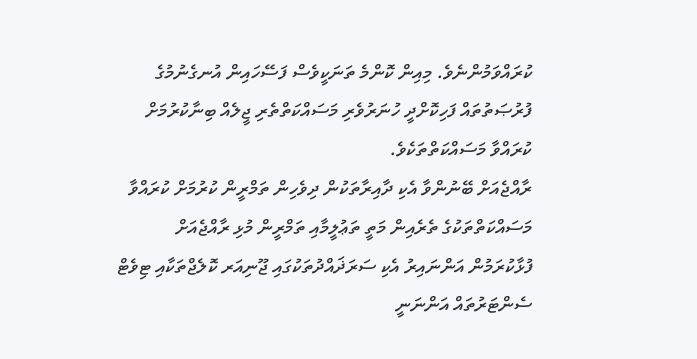ކުރައްވަމުންނެވެ. މިއިން ކޮންމެ ތަނަކީވެސް ފަސޭހައިން އުނގެނުމުގެ ފުރުޞަތުތައް ފަހިކޮށްދީ ހުނަރުވެރި މަސައްކަތްތެރި ޖީލެއް ބިނާކުރުމަށް ކުރައްވާ މަސައްކަތްތަކެވެ.
ރާއްޖެއަށް ބޭނުންވާ އެކި ދާއިރާތަކުން ދިވެހިން ތަމްރީން ކުރުމަށް ކުރައްވާ މަސައްކަތްތަކުގެ ތެރެއިން މަތީ ތަޢުލީމާއި ތަމްރީން މުޅި ރާއްޖެއަށް ފުޅާކުރަމުން އަންނައިރު އެކި ސަރަޛައްދުތަކުގައި ޖޫނިއަރ ކޮލެޖްތަކާއި ޓިވެޓް ސެންޓަރުތައް އަންނަނީ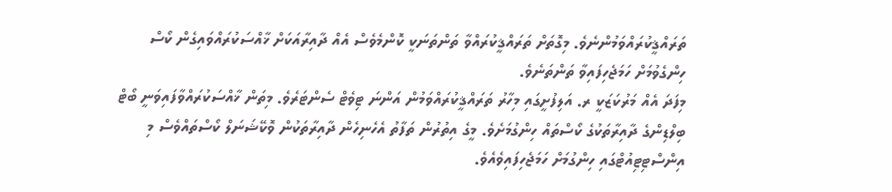ތަރައްޤީކުރައްވަމުންނެވެ. މިގޮތަށް ތަރައްޤީކުރައްވާ ތަންތަނަކީ ކޮންމެވެސް އެއް ދާއިރާއަކަށް ޚާއްސަކުރައްވައިގެން ކޯސް ހިންގެވުމަށް ހަމަޖެހިފައިވާ ތަންތަނެވެ.
މިފަދަ އެއް މަރުކަޒަކީ ރ. އަލިފުށީގައި މިހާރު ތަރައްޤީކުރައްވަމުން އަންނަ ޓިވެޓް ސެންޓަރެވެ. މިތަން ޚާއްސަކުރައްވާފައިވަނީ ބޯޓް ބިލްޑިންގެ ދާއިރާތަކުގެ ކޯސްތައް ހިންގުމަށެވެ. މީގެ އިތުރުން ތަފާތު އެހެނިހެން ދާއިރާތަކުން ވޮކޭޝަނަލް ކޯސްތައްވެސް މި އިންސްޓިޓިއުޓްގައި ހިންގުމަށް ހަމަޖެހިފައިވެއެވެ.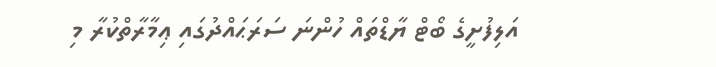އަލިފުށީގެ ބޯޓް ޔާޑްތައް ހުންނަ ސަރަޙައްދުގައި ޢިމާރާތްކުރާ މި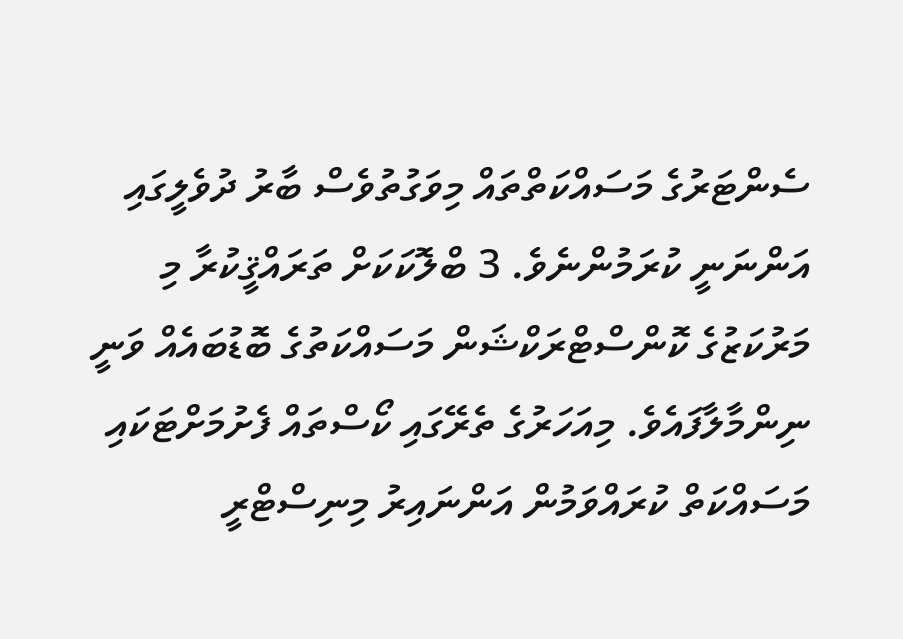ސެންޓަރުގެ މަސައްކަތްތައް މިވަގުތުވެސް ބާރު ދުވެލީގައި އަންނަނީ ކުރަމުންނެވެ. 3 ބްލޮކަކަށް ތަރައްޤީކުރާ މި މަރުކަޒުގެ ކޮންސްޓްރަކްޝަން މަސައްކަތުގެ ބޮޑުބައެއް ވަނީ ނިންމާލާފައެވެ. މިއަހަރުގެ ތެރޭގައި ކޯސްތައް ފެށުމަށްޓަކައި މަސައްކަތް ކުރައްވަމުން އަންނައިރު މިނިސްޓްރީ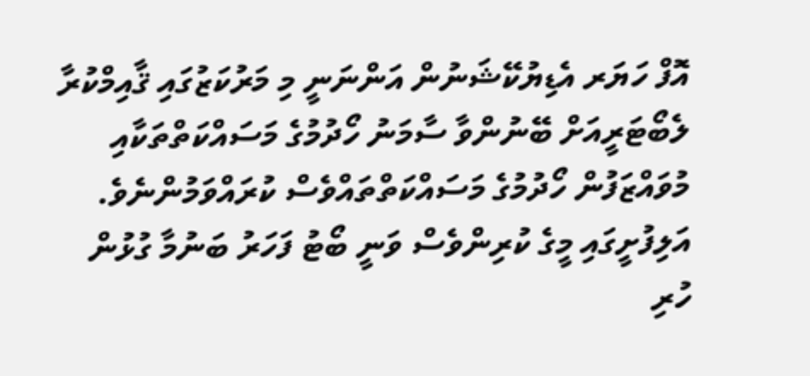އޮފް ހަޔަރ އެޑިޔުކޭޝަނުން އަންނަނީ މި މަރުކަޒުގައި ޤާއިމްކުރާ ލެބޯޓަރީއަށް ބޭނުންވާ ސާމަނު ހޯދުމުގެ މަސައްކަތްތަކާއި މުވައްޒަފުން ހޯދުމުގެ މަސައްކަތްތައްވެސް ކުރައްވަމުންނެވެ.
އަލިފުށީގައި މީގެ ކުރިންވެސް ވަނީ ބޯޓު ފަހަރު ބަނުމާ ގުޅުން ހުރި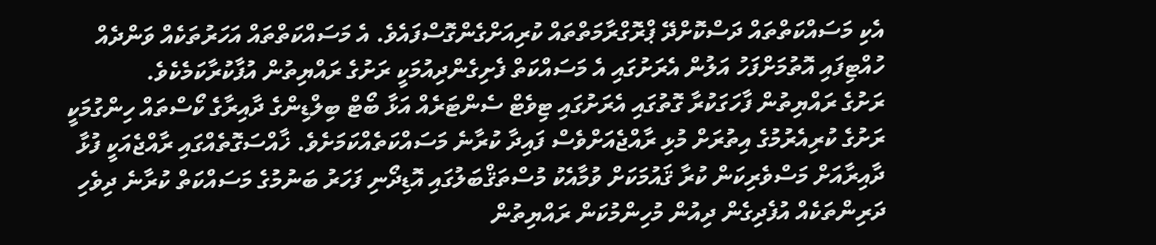އެކި މަސައްކަތްތައް ދަސްކޮށްދޭ ޕްރޮގްރާމަތްތައް ކުރިއަށްގެންގޮސްފައެވެ. އެ މަސައްކަތްތައް އަހަރުތަކެއް ވަންދެއް ހުއްޓިފައި އޮތުމަށްފަހު އަލުން އެރަށުގައި އެ މަސައްކަތް ފެށިގެންދިއުމަކީ ރަށުގެ ރައްޔިތުން އުފާކުރާކަމެކެވެ.
ރަށުގެ ރައްޔިތުން ފާހަގަކުރާ ގޮތުގައި އެރަށުގައި ޓިވެޓް ސެންޓަރެއް އަޅާ ބޯޓް ބިލްޑިންގެ ދާއިރާގެ ކޯސްތައް ހިންގުމަކީ ރަށުގެ ކުރިއެރުމުގެ އިތުރަށް މުޅި ރާއްޖެއަށްވެސް ފައިދާ ކުރާނެ މަސައްކަތެއްކަމަށެވެ. ޚާއްސަގޮތެއްގައި ރާއްޖެއަކީ ފުޅާ ދާއިރާއަށް މަސްވެރިކަން ކުރާ ޤައުމަކަށް ވުމާއެކު މުސްތަޤްބަލުގައި އޮޑިދޯނި ފަހަރު ބަނުމުގެ މަސައްކަތް ކުރާނެ ދިވެހި ދަރިންތަކެއް އުފެދިގެން ދިއުން މުހިންމުކަން ރައްޔިތުން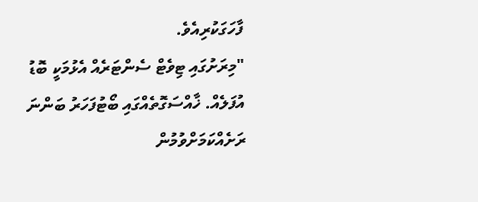ފާހަގަކުރިއެވެ.
"މިރަށުގައި ޓިވެޓް ސެންޓަރެއް އެޅުމަކީ ބޮޑު އުފަލެއް. ޚާއްސަގޮތެއްގައި ބޯޓުފަހަރު ބަންނަ ރަށެއްކަމަށްވުމުން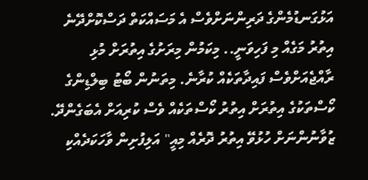އަޅުގަނޑުމެންގެ ދަރިންނަށްވެސް އެ މަސައްކަތް ދަސްކޮށްދޭނެ އިތުރު މަގެއް މި ފަހިވަނީ.. މިކަމުން މިރަށުގެ އިތުރަށް މުޅި ރާއްޖެއަށްވެސް ފައިދާތަކެއް ކުރާނެ. މިތަނުން ބޯޓު ބިލްޑިންގެ ކޯސްތަކުގެ އިތުރަށް އިތުރު ކޯސްތަކެއް ވެސް ކުރިއަށް އެބަގެންދޭ. ޒުވާނުންނަށް ހުޅުވޭ އިތުރު ދޮރެއް މިއީ" އަލިފުށިން ވާހަކަދެއްކި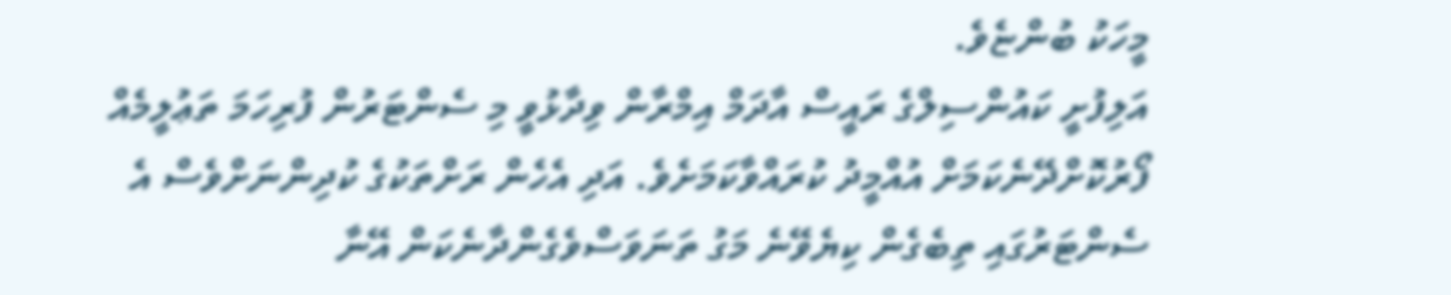މީހަކު ބުންޏެވެ.
އަލިފުށީ ކައުންސިލްގެ ރައީސް އާދަމް އިމްރާން ވިދާޅުވީ މި ސެންޓަރުން ފުރިހަމަ ތަޢުލީމެއް ފޯރުކޮށްދޭނެކަމަށް އުއްމީދު ކުރައްވާކަމަށެވެ. އަދި އެހެން ރަށްތަކުގެ ކުދިންނަށްވެސް އެ ސެންޓަރުގައި ތިބެގެން ކިޔެވޭނެ މަގު ތަނަވަސްވެގެންދާނެކަން އޭނާ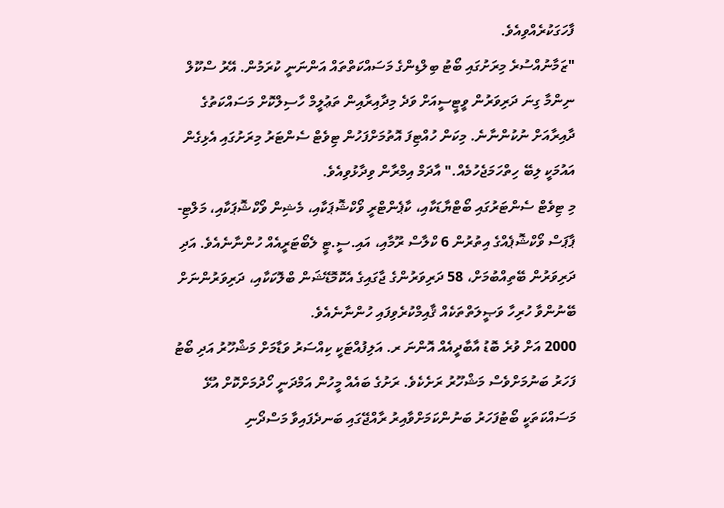ފާހަގަކުރެއްވިއެވެ.
"ޒަމާނުއްސުރެ މިރަށުގައި ބޯޓު ބިލްޑިންގެ މަސައްކަތްތައް އަންނަނީ ކުރަމުން. އޭރު ސްކޫލް ނިންމާ ގިނަ ދަރިވަރުން ވީޓީސީއަށް ވަދެ މިދާއިރާއިން ތަޢުލީމް ހާސިލްކޮށް މަސައްކަތުގެ ދާއިރާއަށް ނުކުންނާނެ. މިކަން ހުއްޓިފަ އޮތުމަށްފަހުން ޓިވެޓް ސެންޓަރު މިރަށުގައި އެޅިގެން އައުމަކީ ލިބޭ ހިތްހަމަޖެހުމެއް." އާދަމް އިމްރާން ވިދާޅުވިއެވެ.
މި ޓިވެޓް ސެންޓަރުގައި ބޯޓްޔާޑަކާއި، ކާޕެންޓްރީ ވޯކްޝޮޕަކާއި، މެޝިން ވޯކްޝޮޕަކާއި، މަލްޓި-ޕާޕަސް ވޯކްޝޮޕެއްގެ އިތުރުން 6 ކްލާސް ރޫމާއި، އައި.ސީ.ޓީ ލެބޯޓަރީއެއް ހުންނާނެއެވެ. އަދި ދަރިވަރުން ބޭތިއްބުމަށް، 58 ދަރިވަރުންގެ ޖާގައިގެ އެކޮމޮޑޭޝަން ބްލޮކަކާއި، ދަރިވަރުންނަށް ބޭނުންވާ ހުރިހާ ވަޞީލަތްތަކެއް ޤާއިމްކުރެވިފައި ހުންނާނެއެވެ.
2000 އަށް ވުރެ ބޮޑު އާބާދީއެއް އޮންނަ ރ. އަލިފުއްޓަކީ ކިއްސަރު ވަޑާމަށް މަޝްހޫރު އަދި ބޯޓު ފަހަރު ބަނުމަށްވެސް މަޝްހޫރު ރަށެކެވެ. ރަށުގެ ބައެއް މީހުން އަމްދަނީ ހޯދުމަށްކޮށް އުޅޭ މަސައްކަތަކީ ބޯޓުފަހަރު ބަނުންކަމަށްވާއިރު ރާއްޖޭގައި ބަނދެފައިވާ މަސްދޯނި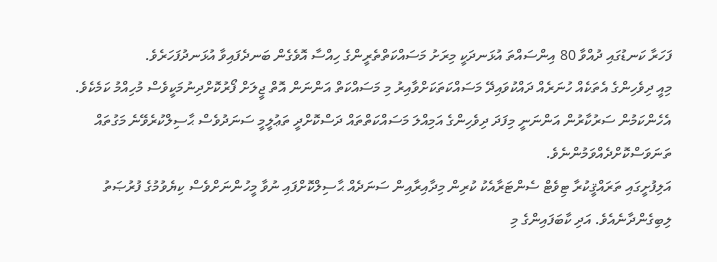ފަހަރާ ކަނޑުގައި ދުއްވާ 80 އިންސައްތަ އުޅަނދަކީ މިރަށު މަސައްކަތްތެރީންގެ ހިއްސާ އޮވެގެން ބަނދެފައިވާ އުޅަނދުފަހަރެވެ.
މިއީ ދިވެހިންގެ އެތަކެއް ހުނަރެއް ދައްކުވައިދޭ މަސައްކަތަކަށްވާއިރު މި މަސައްކަތް އަންނަން އޮތް ޖީލަށް ފޯރުކޮށްދިނުމަކީވެސް މުހިއްމު ކަމެކެވެ. އެހެންކަމުން ސަރުކާރުން އަންނަނީ މިފަދަ ދިވެހިންގެ އަމިއްލަ މަސައްކަތްތައް ދަސްކޮށްދީ ތަޢުލީމީ ސަނަދުވެސް ޙާސިލްކުރެވޭނެ މަގުތައް ތަނަވަސްކޮށްދެއްވަމުންނެވެ.
އަލިފުށީގައި ތަރައްޤީކުރާ ޓިވެޓް ސެންޓަރާއެކު ކުރިން މިދާއިރާއިން ސަނަދެއް ޙާސިލްކޮށްފައި ނުވާ މީހުންނަށްވެސް ކިޔެވުމުގެ ފުރުޞަތު ލިބިގެންދާނެއެވެ. އަދި ކާބަފައިންގެ މި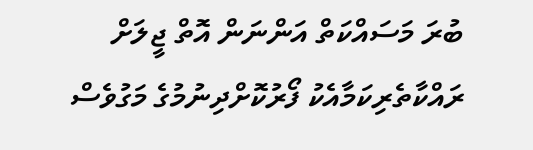ބުރަ މަސައްކަތް އަންނަން އޮތް ޖީލަށް ރައްކާތެރިކަމާއެކު ފޯރުކޮށްދިނުމުގެ މަގުވެސް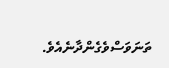ތަނަވަސްވެގެންދާނެއެވެ.